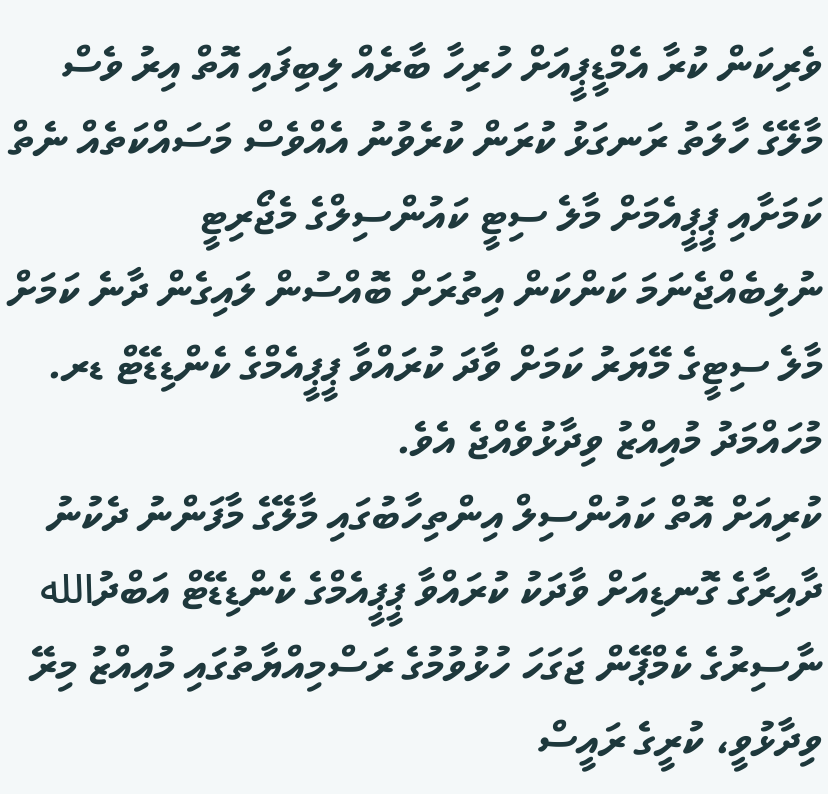ވެރިކަން ކުރާ އެމްޑީޕީއަށް ހުރިހާ ބާރެއް ލިބިފައި އޮތް އިރު ވެސް މާލޭގެ ހާލަތު ރަނގަޅު ކުރަން ކުރެވުނު އެއްވެސް މަސައްކަތެއް ނެތް ކަމަށާއި ޕީޕީއެމަށް މާލެ ސިޓީ ކައުންސިލްގެ މެޖޯރިޓީ ނުލިބެއްޖެނަމަ ކަންކަން އިތުރަށް ބޮއްސުން ލައިގެން ދާނެ ކަމަށް މާލެ ސިޓީގެ މޭޔަރު ކަމަށް ވާދަ ކުރައްވާ ޕީޕީއެމްގެ ކެންޑިޑޭޓް ޑރ. މުހައްމަދު މުއިއްޒު ވިދާޅުވެއްޖެ އެވެ.
ކުރިއަށް އޮތް ކައުންސިލް އިންތިހާބުގައި މާލޭގެ މާފަންނު ދެކުނު ދާއިރާގެ ގޮނޑިއަށް ވާދަކު ކުރައްވާ ޕީޕީއެމްގެ ކެންޑިޑޭޓް އަބްދުالله ނާސިރުގެ ކެމްޕޭން ޖަގަހަ ހުޅުވުމުގެ ރަސްމިއްޔާތުގައި މުއިއްޒު މިރޭ ވިދާޅުވީ، ކުރީގެ ރައީސް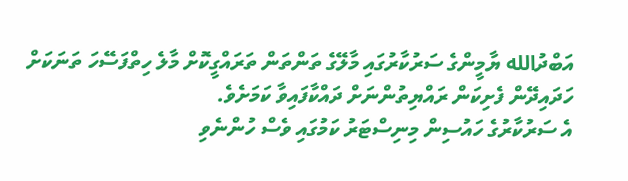އަބްދުالله ޔާމީންގެ ސަރުކާރުގައި މާލޭގެ ތަންތަން ތަރައްގީކޮށް މާލެ ހިތްފަސޭހަ ތަނަކަށް ހަދައިދޭން ފެށިކަން ރައްޔިތުންނަށް ދައްކާފައިވާ ކަމަށެވެ.
އެ ސަރުކާރުގެ ހައުސިން މިނިސްޓަރު ކަމުގައި ވެސް ހުންނެވި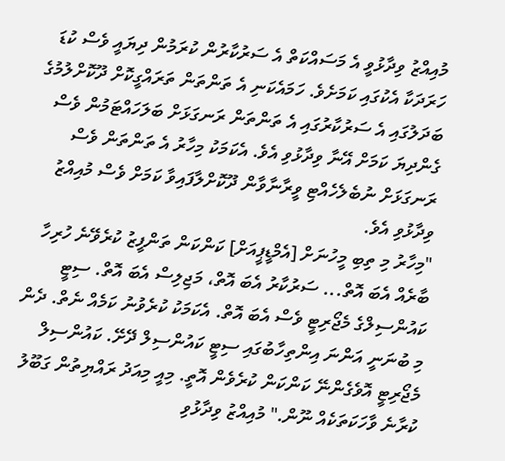މުއިއްޒު ވިދާޅުވީ އެ މަސައްކަތް އެ ސަރުކާރުން ކުރަމުން ދިޔައީ ވެސް ކުޑަ ހަރަދަކާ އެކުގައި ކަމަށެވެ. ހަމައެކަނި އެ ތަންތަން ތަރައްގީކޮށް ދޫކޮށްލުމުގެ ބަދަލުގައި އެ ސަރުކާރުގައި އެ ތަންތަން ރަނގަޅަށް ބަލަހައްޓަމުން ވެސް ގެންދިޔަ ކަމަށް އޭނާ ވިދާޅުވި އެވެ. އެކަމަކު މިހާރު އެ ތަންތަން ވެސް ރަނގަޅަށް ނުބެލެހެއްޓި ވީރާނާވާން ދޫކޮށްލާފައިވާ ކަމަށް ވެސް މުއިއްޒު ވިދާޅުވި އެވެ.
"މިހާރު މި ތިބި މީހުނަށް [އެމްޑީޕީއަށް] ކަންކަން ތަންފީޒު ކުރެވޭނެ ހުރިހާ ބާރެއް އެބަ އޮތް... ސަރުކާރު އެބަ އޮތް، މަޖިލިސް އެބަ އޮތް. ސިޓީ ކައުންސިލްގެ މެޖޯރިޓީ ވެސް އެބަ އޮތް. އެކަމަކު ކުރެވުނު ކަމެއް ނެތް. ދެން މި ބުނަނީ އަންނަ އިންތިހާބުގައި ސިޓީ ކައުންސިލް ދޭށޭ. ކައުންސިލް މެޖޯރިޓީ އޮވެގެންނޭ ކަންކަން ކުރެވެން އޮތީ. މިއީ މިއަދު ރައްޔިތުން ގަބޫލު ކުރާނެ ވާހަކަތަކެއް ނޫން." މުއިއްޒު ވިދާޅުވި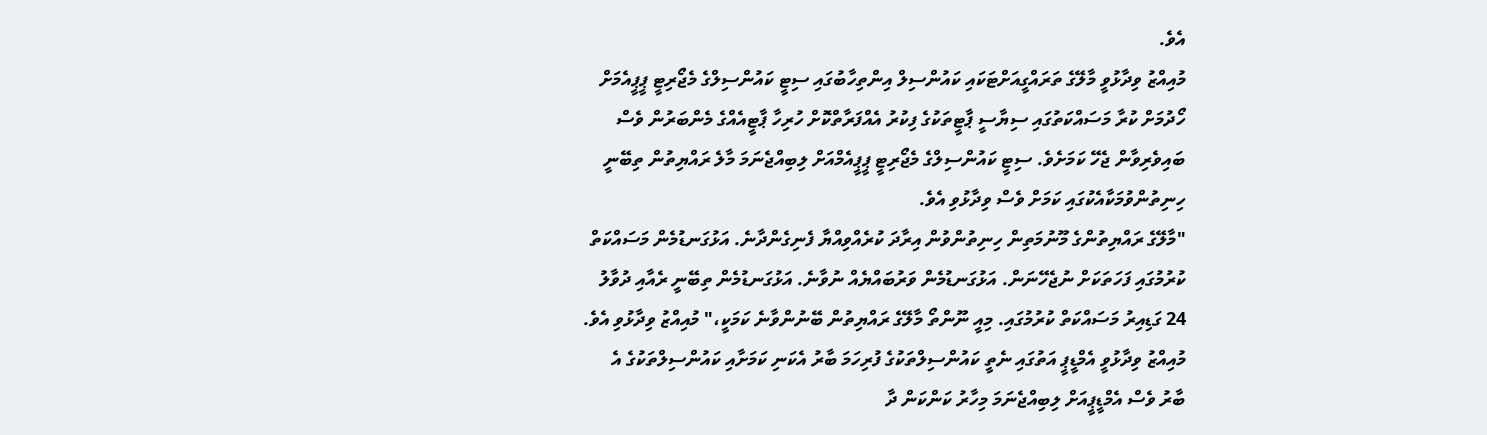އެވެ.
މުއިއްޒު ވިދާޅުވީ މާލޭގެ ތަރައްގީއަށްޓަކައި ކައުންސިލް އިންތިހާބުގައި ސިޓީ ކައުންސިލްގެ މެޖޯރިޓީ ޕީޕީއެމަށް ހޯދުމަށް ކުރާ މަސައްކަތުގައި ސިޔާސީ ޕާޓީތަކުގެ ފިކުރު އެއްފަރާތްކޮށް ހުރިހާ ޕާޓީއެއްގެ މެންބަރުން ވެސް ބައިވެރިވާން ޖެހޭ ކަމަށެވެ. ސިޓީ ކައުންސިލްގެ މެޖޯރިޓީ ޕީޕީއެމްއަށް ލިބިއްޖެނަމަ މާލެ ރައްޔިތުން ތިބޭނީ ހިނިތުންވުމަކާއެކުގައި ކަމަށް ވެސް ވިދާޅުވި އެވެ.
"މާލޭގެ ރައްޔިތުންގެ މޫނުމަތިން ހިނިތުންވުން އިރާދަ ކުރެއްވިއްޔާ ފެނިގެންދާނެ. އަޅުގަނޑުމެން މަސައްކަތް ކުރުމުގައި ފަހަތަކަށް ނުޖެހޭނަން. އަޅުގަނޑުމެން ވަރުބައްޔެއް ނުވާނެ. އަޅުގަނޑުމެން ތިބޭނީ ރެއާއި ދުވާލު 24 ގަޑިއިރު މަސައްކަތް ކުރުމުގައި. މިއީ ނޫންތޯ މާލޭގެ ރައްޔިތުން ބޭނުންވާނެ ކަމަކީ،" މުއިއްޒު ވިދާޅުވި އެވެ.
މުއިއްޒު ވިދާޅުވީ އެމްޑީޕީ އަތުގައި ނެތީ ކައުންސިލްތަކުގެ ފުރިހަމަ ބާރު އެކަނި ކަމަށާއި ކައުންސިލްތަކުގެ އެ ބާރު ވެސް އެމްޑީޕީއަށް ލިބިއްޖެނަމަ މިހާރު ކަންކަން ދާ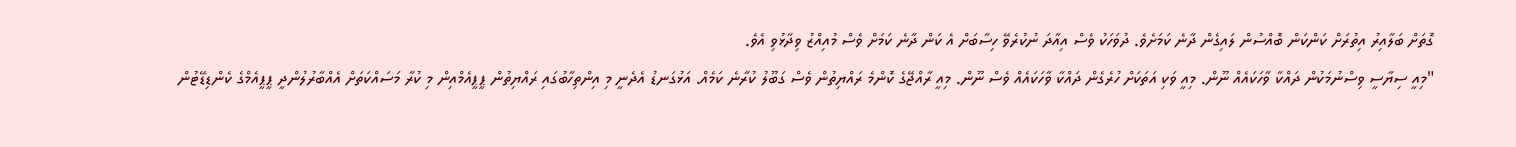ގޮތަށް ބަލާއިރު އިތުރަށް ކަންކަން ބޮއްސުން ލައިގެން ދާނެ ކަމަށެވެ. ދުވަހަކު ވެސް އިއާދަ ނުކުރެވޭ ހިސާބަށް އެ ކަން ދާނެ ކަމަށް ވެސް މުއިއްޒު ވިދާޅުވި އެވެ.
"މިއީ ސިޔާސީ ވިސްނުމަކުން ދައްކާ ވާހަކައެއް ނޫން. މިއީ ވަކި އަތަކަށް ހުރެގެން ދައްކާ ވާހަކައެއް ވެސް ނޫން. މިއީ ރާއްޖޭގެ ކޮންމެ ރައްޔިތުން ވެސް ގަބޫލު ކުރާނެ ކަމެއް. އަޅުގަނޑު އެދެނީ މި އިންތިހާބުގައި ރައްޔިތުން ޕީޕީއެމްއިން މި ކުރާ މަސައްކަތަށް އެއްބާރުލުންދީ ޕީޕީއެމްގެ ކެންޑިޑޭޓުން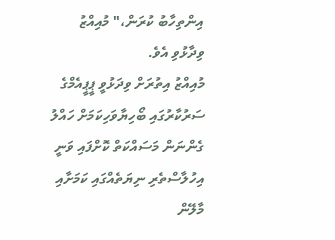އިންތިހާބު ކުރަން،" މުއިއްޒު ވިދާޅުވި އެވެ.
މުއިއްޒު އިތުރަށް ވިދަޅުވީ ޕީޕީއެމްގެ ސަރުކާރުގައި ބޯހިޔާވަހިކަމަށް ހައްލު ގެންނަން މަސައްކަތް ކޮށްފައި ވަނީ އިހުލާސްތެރި ނިޔަތެއްގައި ކަމަށާއި މާލޭން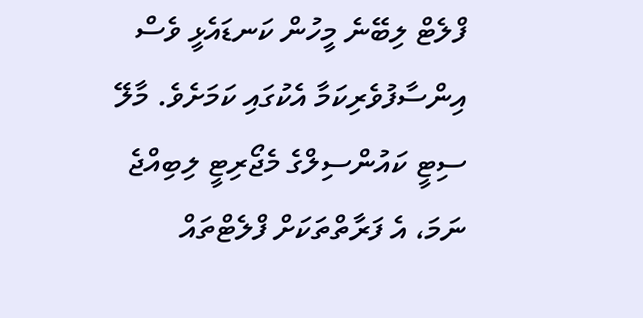ފްލެޓް ލިބޭނެ މީހުން ކަނޑައެޅީ ވެސް އިންސާފުވެރިކަމާ އެކުގައި ކަމަށެވެ. މާލޭ ސިޓީ ކައުންސިލްގެ މެޖޯރިޓީ ލިބިއްޖެ ނަމަ، އެ ފަރާތްތަކަށް ފްލެޓްތައް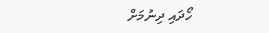ހޯދައި ދިނުމަށް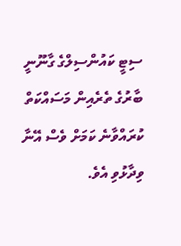ސިޓީ ކައުންސިލްގެ ގާނޫނީ ބާރުގެ ތެރެއިން މަސައްކަތް ކުރައްވާނެ ކަމަށް ވެސް އޭނާ ވިދާޅުވި އެވެ.